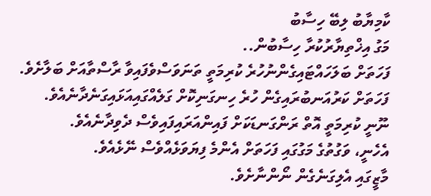ކާމިޔާބު ލިބޭ ހިސާބު
މަގު އިޚްތިޔާރުކުރާ ހިސާބުން..
ފަހަތަށް ބަލަހައްޓައިގެންނުހުރެ ކުރިމަތީ ތަނަވަސްވެފައިވާ ރާސްތާއަށް ބަލާށެވެ.
ފަހަތަށް ކަރުއަނބުރައިގެން ހުރެ ހިނގަނިކޮށް ގަލެއްގައިއަޅައިގަނެދާނެއެވެ.
ނޫނީ ކުރިމަތީ އޮތް ރަންގަނޑަކަށް ފައިންއަރައިފައިވެސް ދެވިދާނެއެވެ.
އެހެނީ، ވަގުތުގެ މަގުގައި ފަހަތަށް އެންމެ ފިޔަވަޅެއްވެސް ނޭޅެއެވެ.
މާޒީގައި އެލިގަނެގެން ނޯންނާށެވެ.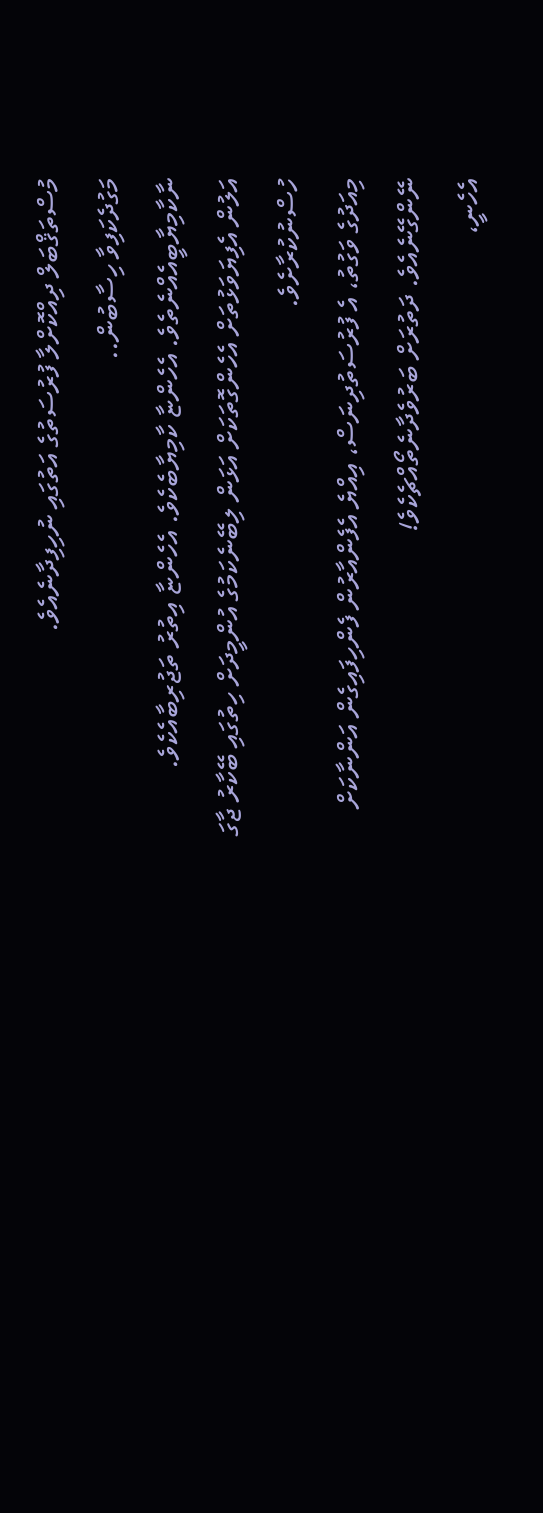މުސްތަޤްބަލް ދިއްކޮށްލާ ފުރުސަތުގެ އަތުގައި ނުހިފިދާނެއެވެ.
މަގުދެކަފިވާ ހިސާބުން..
ނާކާމިޔާބީއެއްނެތެވެ. އެހެންޏާ ކާމިޔާބެކެވެ. އެހެންޏާ އިތުރު ތަޖުރިބާއެކެވެ.
އަލުން އެފިޔަވަޅުތަށް އެހެންގޮތަކަށް އަޅަން ލިބޭނެކަމުގެ އުންމީދަށް ހިތުގައި ބޭކާރު ޖާގަ ހުސްނުކުރާށެވެ.
މިއަދުގެ ވަގުތު، އެ ފުރުސަތުދިނަސް، އިއްޔެ އެފެންއާރުން ފެންހިފައިގެން އަންނާކަށް ނޭންގޭނެއެވެ. ދަތުރަށް ބަރުވެދާނެތޯއްޗެކެވެ!
އެހެނީ،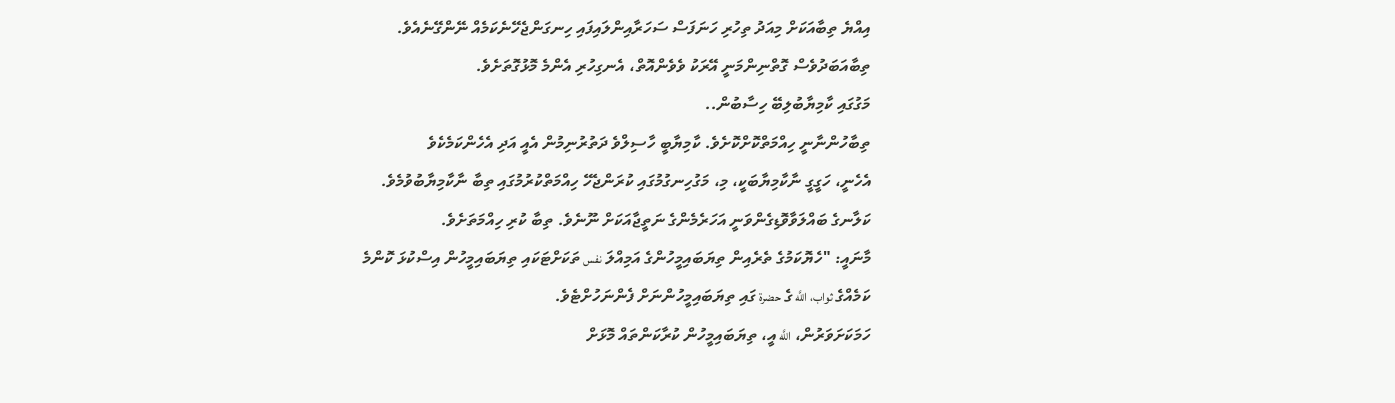އިއްޔެ ތިބާއަކަށް މިއަދު ތިހުރި ހަނަފަސް ސަހަރާއިންލައިފައި ހިނގަންޖެހޭނެކަމެއް ނޭންގޭނެއެވެ.
ތިބާއަބަދުވެސް ގޮތްނިންމަނީ އޭރަކު ވެވެންއޮތް، އެނގިހުރި އެންމެ މޮޅުގޮތަށެވެ.
މަގުގައި ކާމިޔާބުލިބޭ ހިސާބުން..
ތިބާހުންނާނީ ހިއްމަތްކޮށްކޮށެވެ. ކާމިޔާބީ ހާސިލްވެ ދަތުރުނިމުން އެއީ އަދި އެހެންކަމެކެވެ
އެހެނީ، ހަގީގީ ނާކާމިޔާބަކީ، މި، މަގުހިނގުމުގައި ކުރަންޖެހޭ ހިއްމަތްކުރުމުގައި ތިބާ ނާކާމިޔާބުވުމެވެ.
ކަލާނގެ ބައްލަވާވޮޑިގެންވަނީ އަހަރެމެންގެ ނަތީޖާއަކަށް ނޫނެވެ. ތިބާ ކުރި ހިއްމަތަށެވެ.
މާނައީ: "ހެޔޮކަމުގެ ތެރެއިން ތިޔަބައިމީހުންގެ އަމިއްލަ نفس ތަކަށްޓަކައި ތިޔަބައިމީހުން އިސްކުޅަ ކޮންމެ
ކަމެއްގެ ثواب، اللَّه ގެ حضرة ގައި ތިޔަބައިމީހުންނަށް ފެންނަހުށްޓެވެ.
ހަމަކަށަވަރުން، اللَّه އީ، ތިޔަބައިމީހުން ކުރާކަންތައް މޮޅަށް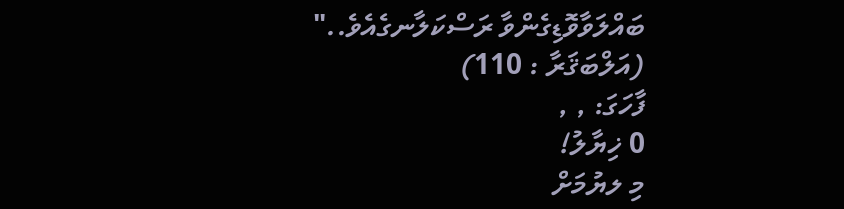ބައްލަވާވޮޑިގެންވާ ރަސްކަލާނގެއެވެ.."
(އަލްބަޤަރާ : 110)
ފާހަގަ: , ,
0 ޚިޔާލު!
މި ލޔުމަށް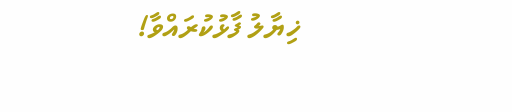ޚިޔާލު ފާޅުކުރައްވާ!